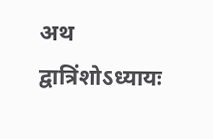अथ द्वात्रिंशोऽध्यायः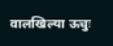वालखिल्या ऊचुः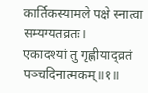कार्तिकस्यामले पक्षे स्नात्वा सम्यग्यतव्रतः।
एकादश्यां तु गृह्णीयाद्व्रतं पञ्चदिनात्मकम्॥१॥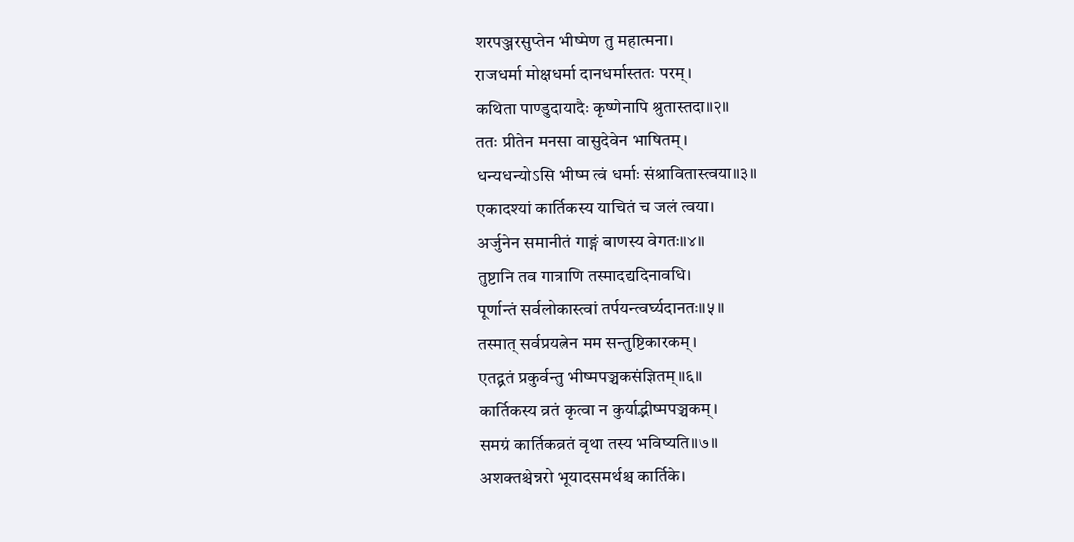शरपञ्जरसुप्तेन भीष्मेण तु महात्मना।
राजधर्मा मोक्षधर्मा दानधर्मास्ततः परम्।
कथिता पाण्डुदायादैः कृष्णेनापि श्रुतास्तदा॥२॥
ततः प्रीतेन मनसा वासुदेवेन भाषितम्।
धन्यधन्योऽसि भीष्म त्वं धर्माः संश्रावितास्त्वया॥३॥
एकादश्यां कार्तिकस्य याचितं च जलं त्वया।
अर्जुनेन समानीतं गाङ्गं बाणस्य वेगतः॥४॥
तुष्टानि तव गात्राणि तस्मादद्यदिनावधि।
पूर्णान्तं सर्वलोकास्त्वां तर्पयन्त्वर्घ्यदानतः॥५॥
तस्मात् सर्वप्रयत्नेन मम सन्तुष्टिकारकम्।
एतद्व्रतं प्रकुर्वन्तु भीष्मपञ्चकसंज्ञितम्॥६॥
कार्तिकस्य व्रतं कृत्वा न कुर्याद्भीष्मपञ्चकम्।
समग्रं कार्तिकव्रतं वृथा तस्य भविष्यति॥७॥
अशक्तश्चेन्नरो भूयादसमर्थश्च कार्तिके।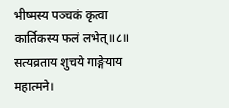भीष्मस्य पञ्चकं कृत्वा कार्तिकस्य फलं लभेत्॥८॥
सत्यव्रताय शुचये गाङ्गेयाय महात्मने।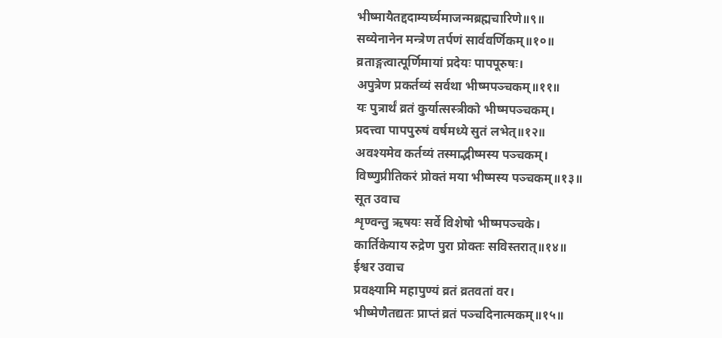भीष्मायैतद्ददाम्यर्घ्यमाजन्मब्रह्मचारिणे॥९॥
सव्येनानेन मन्त्रेण तर्पणं सार्ववर्णिकम्॥१०॥
व्रताङ्गत्वात्पूर्णिमायां प्रदेयः पापपूरुषः।
अपुत्रेण प्रकर्तव्यं सर्वथा भीष्मपञ्चकम्॥११॥
यः पुत्रार्थं व्रतं कुर्यात्सस्त्रीको भीष्मपञ्चकम्।
प्रदत्त्वा पापपुरुषं वर्षमध्ये सुतं लभेत्॥१२॥
अवश्यमेव कर्तव्यं तस्माद्भीष्मस्य पञ्चकम्।
विष्णुप्रीतिकरं प्रोक्तं मया भीष्मस्य पञ्चकम्॥१३॥
सूत उवाच
शृण्वन्तु ऋषयः सर्वे विशेषो भीष्मपञ्चके।
कार्तिकेयाय रुद्रेण पुरा प्रोक्तः सविस्तरात्॥१४॥
ईश्वर उवाच
प्रवक्ष्यामि महापुण्यं व्रतं व्रतवतां वर।
भीष्मेणैतद्यतः प्राप्तं व्रतं पञ्चदिनात्मकम्॥१५॥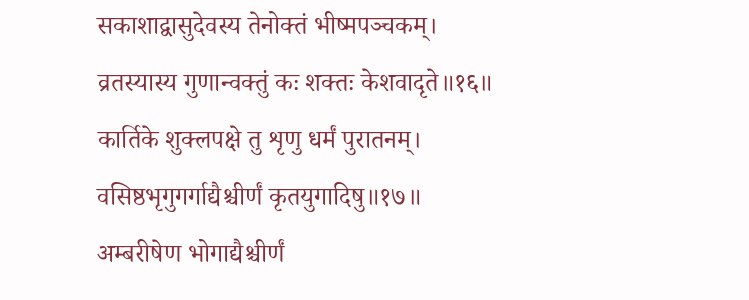सकाशाद्वासुदेवस्य तेनोक्तं भीष्मपञ्चकम्।
व्रतस्यास्य गुणान्वक्तुं कः शक्तः केशवादृते॥१६॥
कार्तिके शुक्लपक्षे तु शृणु धर्मं पुरातनम्।
वसिष्ठभृगुगर्गाद्यैश्चीर्णं कृतयुगादिषु॥१७॥
अम्बरीषेण भोगाद्यैश्चीर्णं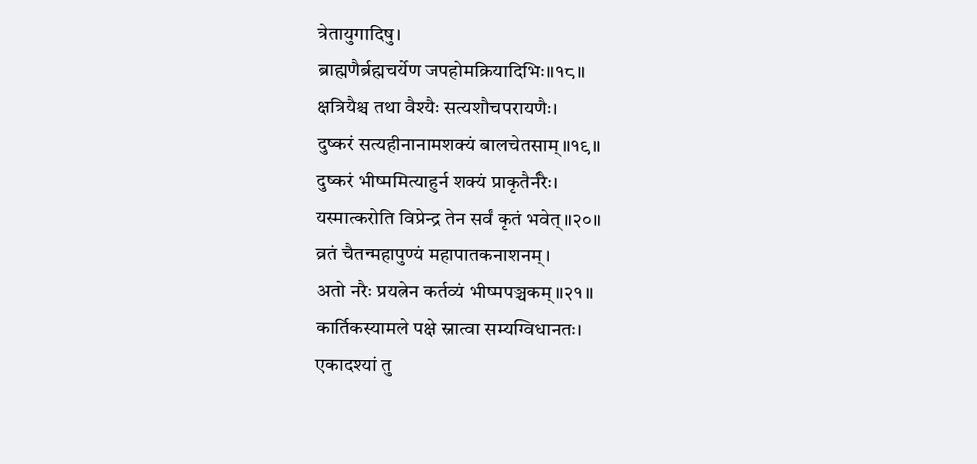त्रेतायुगादिषु।
ब्राह्मणैर्ब्रह्मचर्येण जपहोमक्रियादिभिः॥१८॥
क्षत्रियैश्च तथा वैश्यैः सत्यशौचपरायणैः।
दुष्करं सत्यहीनानामशक्यं बालचेतसाम्॥१९॥
दुष्करं भीष्ममित्याहुर्न शक्यं प्राकृतैर्नरैः।
यस्मात्करोति विप्रेन्द्र तेन सर्वं कृतं भवेत्॥२०॥
व्रतं चैतन्महापुण्यं महापातकनाशनम्।
अतो नरैः प्रयत्नेन कर्तव्यं भीष्मपञ्चकम्॥२१॥
कार्तिकस्यामले पक्षे स्नात्वा सम्यग्विधानतः।
एकादश्यां तु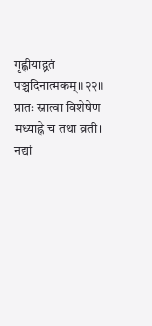गृह्णीयाद्व्रतं पञ्चदिनात्मकम्॥२२॥
प्रातः स्नात्वा विशेषेण मध्याह्ने च तथा व्रती।
नद्यां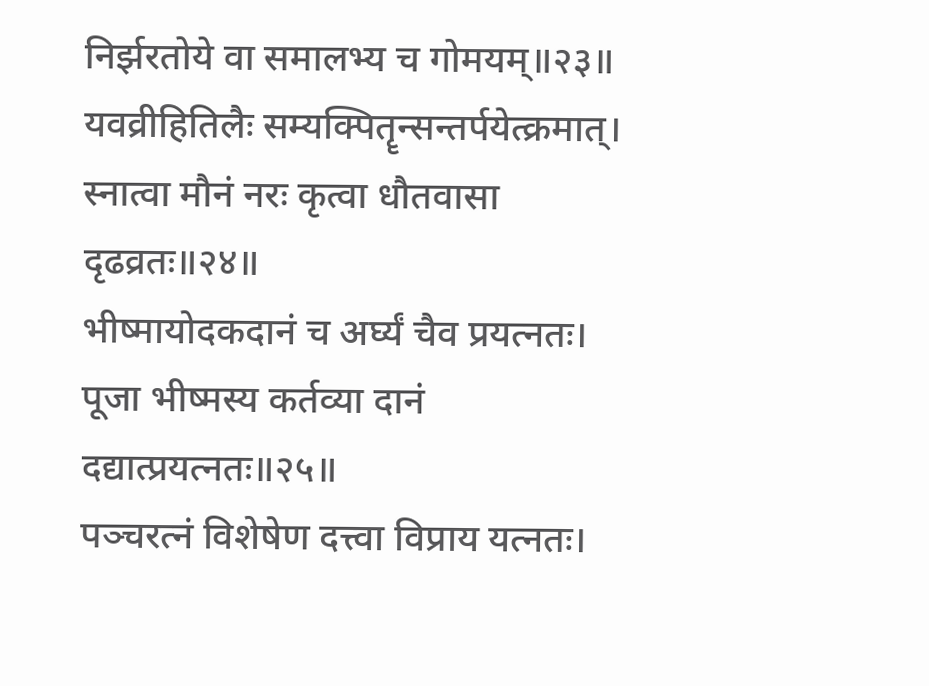निर्झरतोये वा समालभ्य च गोमयम्॥२३॥
यवव्रीहितिलैः सम्यक्पितॄन्सन्तर्पयेत्क्रमात्।
स्नात्वा मौनं नरः कृत्वा धौतवासा दृढव्रतः॥२४॥
भीष्मायोदकदानं च अर्घ्यं चैव प्रयत्नतः।
पूजा भीष्मस्य कर्तव्या दानं दद्यात्प्रयत्नतः॥२५॥
पञ्चरत्नं विशेषेण दत्त्वा विप्राय यत्नतः।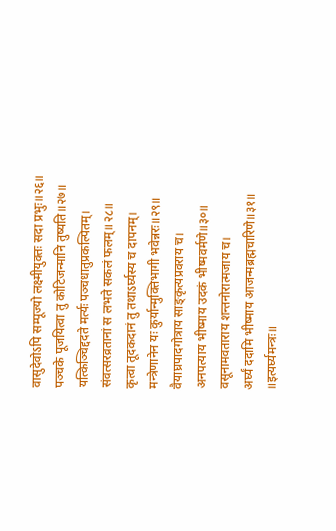वासुदेवोऽपि सम्पूज्यो लक्ष्मीयुक्तः सदा प्रभुः॥२६॥
पञ्चके पूजयित्वा तु कोटिजन्मानि तुष्यति॥२७॥
यत्किञ्चिद्ददते मर्त्यः पञ्चधातुप्रकल्पितम्।
संवत्सरव्रतानां स लभते सकलं फलम्॥२८॥
कृत्वा तूदकदानं तु तथाऽर्घ्यस्य च दापनम्।
मन्त्रेणानेन यः कुर्यान्मुक्तिभागी भवेन्नरः॥२९॥
वैयाघ्रपादगोत्राय साङ्कृत्यप्रवराय च।
अनपत्याय भीष्माय उदकं भीष्मवर्मणे॥३०॥
वसूनामवताराय शन्तनोरात्मजाय च।
अर्घ्यं ददामि भीष्माय आजन्मब्रह्मचारिणे॥३१॥
॥इत्यर्घ्यमन्त्रः॥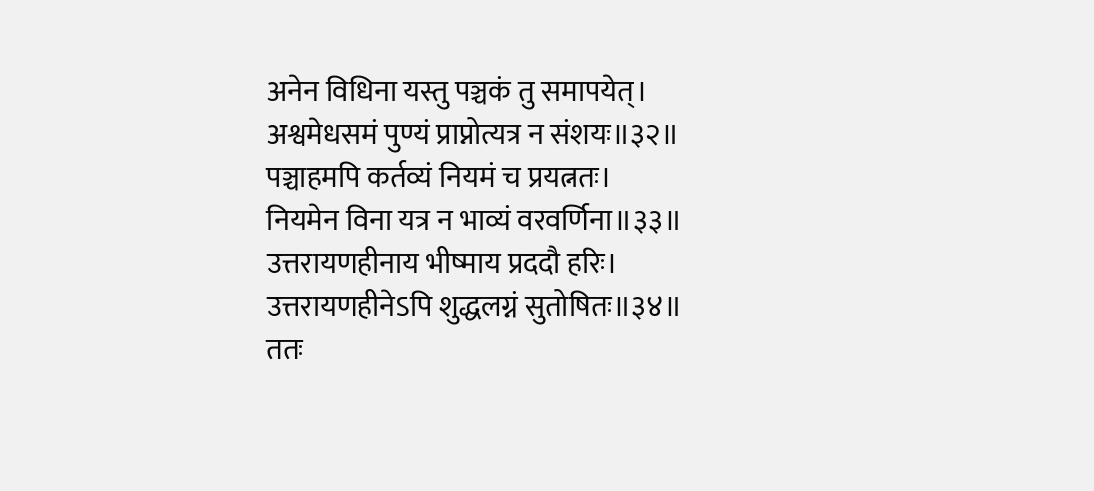अनेन विधिना यस्तु पञ्चकं तु समापयेत्।
अश्वमेधसमं पुण्यं प्राप्नोत्यत्र न संशयः॥३२॥
पञ्चाहमपि कर्तव्यं नियमं च प्रयत्नतः।
नियमेन विना यत्र न भाव्यं वरवर्णिना॥३३॥
उत्तरायणहीनाय भीष्माय प्रददौ हरिः।
उत्तरायणहीनेऽपि शुद्धलग्नं सुतोषितः॥३४॥
ततः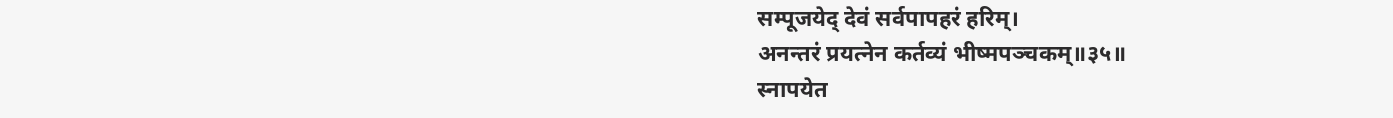सम्पूजयेद् देवं सर्वपापहरं हरिम्।
अनन्तरं प्रयत्नेन कर्तव्यं भीष्मपञ्चकम्॥३५॥
स्नापयेत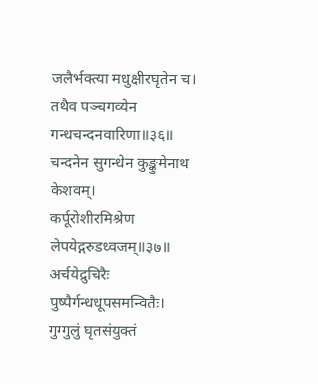जलैर्भक्त्या मधुक्षीरघृतेन च।
तथैव पञ्चगव्येन गन्धचन्दनवारिणा॥३६॥
चन्दनेन सुगन्धेन कुङ्कुमेनाथ केशवम्।
कर्पूरोशीरमिश्रेण लेपयेद्गरुडध्वजम्॥३७॥
अर्चयेद्रुचिरैः पुष्पैर्गन्धधूपसमन्वितैः।
गुग्गुलुं घृतसंयुक्तं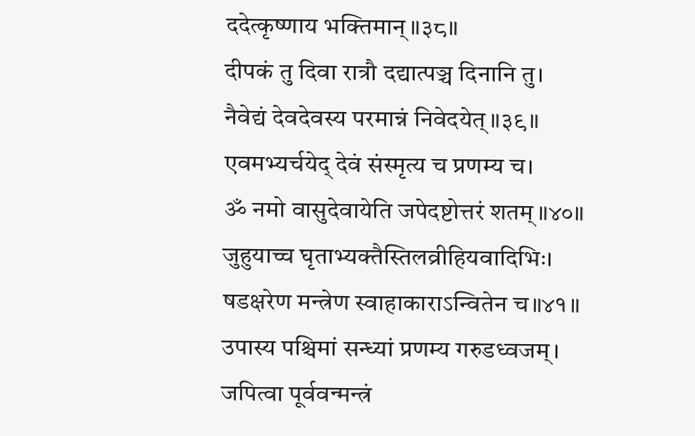ददेत्कृष्णाय भक्तिमान्॥३८॥
दीपकं तु दिवा रात्रौ दद्यात्पञ्च दिनानि तु।
नैवेद्यं देवदेवस्य परमान्नं निवेदयेत्॥३९॥
एवमभ्यर्चयेद् देवं संस्मृत्य च प्रणम्य च।
ॐ नमो वासुदेवायेति जपेदष्टोत्तरं शतम्॥४०॥
जुहुयाच्च घृताभ्यक्तैस्तिलव्रीहियवादिभिः।
षडक्षरेण मन्त्रेण स्वाहाकाराऽन्वितेन च॥४१॥
उपास्य पश्चिमां सन्ध्यां प्रणम्य गरुडध्वजम्।
जपित्वा पूर्ववन्मन्त्रं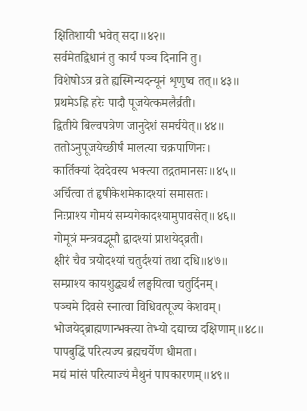क्षितिशायी भवेत् सदा॥४२॥
सर्वमेतद्विधानं तु कार्यं पञ्च दिनानि तु।
विशेषोऽत्र व्रते ह्यस्मिन्यदन्यूनं शृणुष्व तत्॥४३॥
प्रथमेऽह्नि हरेः पादौ पूजयेत्कमलैर्व्रती।
द्वितीये बिल्वपत्रेण जानुदेशं समर्चयेत्॥४४॥
ततोऽनुपूजयेच्छीर्षं मालत्या चक्रपाणिनः।
कार्तिक्यां देवदेवस्य भक्त्या तद्गतमानसः॥४५॥
अर्चित्वा तं हृषीकेशमेकादश्यां समासतः।
निःप्राश्य गोमयं सम्यगेकादश्यामुपावसेत्॥४६॥
गोमूत्रं मन्त्रवद्भूमौ द्वादश्यां प्राशयेद्व्रती।
क्षीरं चैव त्रयोदश्यां चतुर्दश्यां तथा दधि॥४७॥
सम्प्राश्य कायशुद्ध्यर्थं लङ्घयित्वा चतुर्दिनम्।
पञ्चमे दिवसे स्नात्वा विधिवत्पूज्य केशवम्।
भोजयेद्ब्राह्मणान्भक्त्या तेभ्यो दद्याच्च दक्षिणाम्॥४८॥
पापबुद्धिं परित्यज्य ब्रह्मचर्येण धीमता।
मद्यं मांसं परित्याज्यं मैथुनं पापकारणम्॥४९॥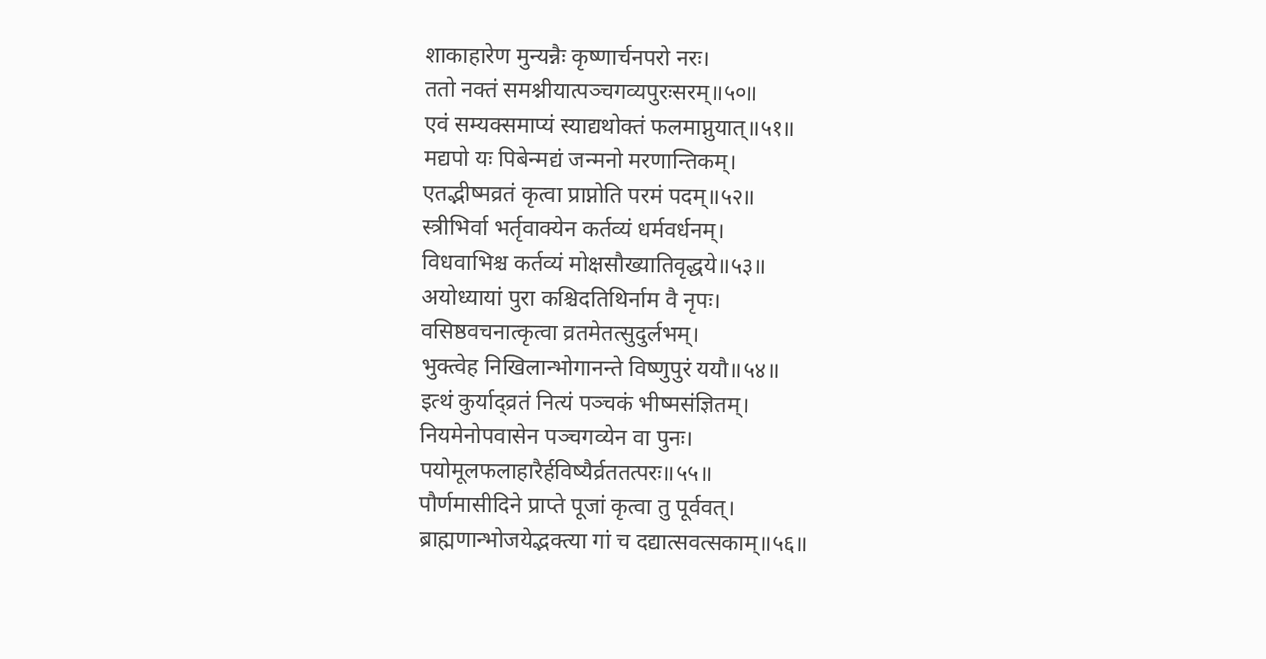शाकाहारेण मुन्यन्नैः कृष्णार्चनपरो नरः।
ततो नक्तं समश्नीयात्पञ्चगव्यपुरःसरम्॥५०॥
एवं सम्यक्समाप्यं स्याद्यथोक्तं फलमाप्नुयात्॥५१॥
मद्यपो यः पिबेन्मद्यं जन्मनो मरणान्तिकम्।
एतद्भीष्मव्रतं कृत्वा प्राप्नोति परमं पदम्॥५२॥
स्त्रीभिर्वा भर्तृवाक्येन कर्तव्यं धर्मवर्धनम्।
विधवाभिश्च कर्तव्यं मोक्षसौख्यातिवृद्धये॥५३॥
अयोध्यायां पुरा कश्चिदतिथिर्नाम वै नृपः।
वसिष्ठवचनात्कृत्वा व्रतमेतत्सुदुर्लभम्।
भुक्त्वेह निखिलान्भोगानन्ते विष्णुपुरं ययौ॥५४॥
इत्थं कुर्याद्व्रतं नित्यं पञ्चकं भीष्मसंज्ञितम्।
नियमेनोपवासेन पञ्चगव्येन वा पुनः।
पयोमूलफलाहारैर्हविष्यैर्व्रततत्परः॥५५॥
पौर्णमासीदिने प्राप्ते पूजां कृत्वा तु पूर्ववत्।
ब्राह्मणान्भोजयेद्भक्त्या गां च दद्यात्सवत्सकाम्॥५६॥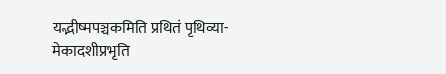यद्भीष्मपञ्चकमिति प्रथितं पृथिव्या-
मेकादशीप्रभृति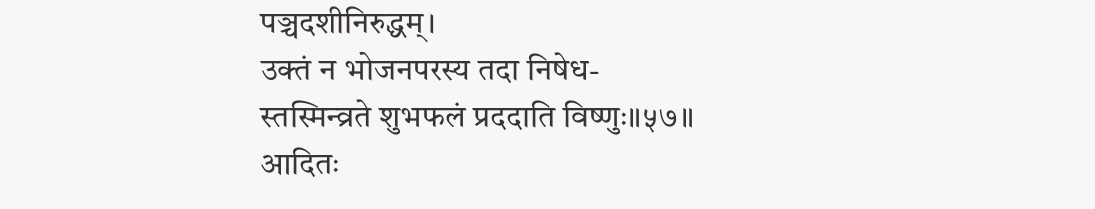पञ्चदशीनिरुद्धम्।
उक्तं न भोजनपरस्य तदा निषेध-
स्तस्मिन्व्रते शुभफलं प्रददाति विष्णुः॥५७॥
आदितः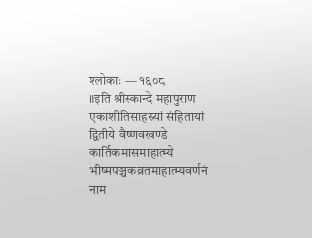श्लोकाः — १६०८
॥इति श्रीस्कान्दे महापुराण एकाशीतिसाहस्र्यां संहितायां
द्वितीये वैष्णवखण्डे कार्तिकमासमाहात्म्ये
भीष्मपञ्चकव्रतमाहात्म्यवर्णनं
नाम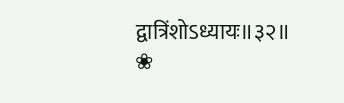द्वात्रिंशोऽध्यायः॥३२॥
❀